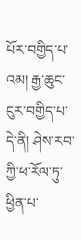པོར་བགྱིད་པ་འམ། རྒྱ་ཆུང་ངུར་བགྱིད་པ་དེ་ནི། ཤེས་རབ་ཀྱི་ཕ་རོལ་ཏུ་ཕྱིན་པ་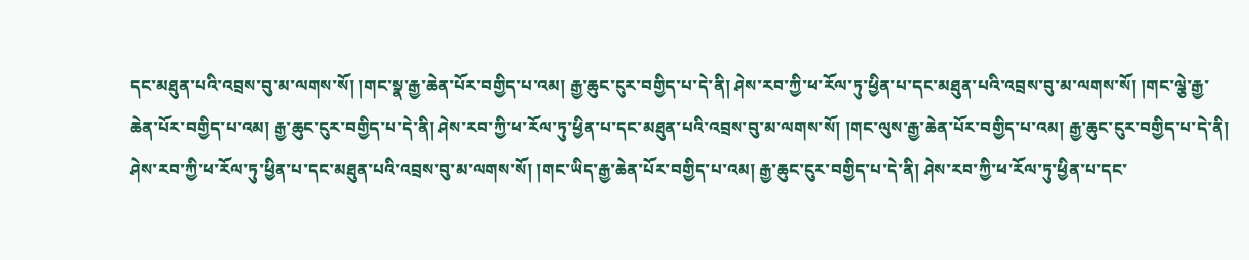དང་མཐུན་པའི་འབྲས་བུ་མ་ལགས་སོ། །གང་སྣ་རྒྱ་ཆེན་པོར་བགྱིད་པ་འམ། རྒྱ་ཆུང་ངུར་བགྱིད་པ་དེ་ནི། ཤེས་རབ་ཀྱི་ཕ་རོལ་ཏུ་ཕྱིན་པ་དང་མཐུན་པའི་འབྲས་བུ་མ་ལགས་སོ། །གང་ལྕེ་རྒྱ་ཆེན་པོར་བགྱིད་པ་འམ། རྒྱ་ཆུང་ངུར་བགྱིད་པ་དེ་ནི། ཤེས་རབ་ཀྱི་ཕ་རོལ་ཏུ་ཕྱིན་པ་དང་མཐུན་པའི་འབྲས་བུ་མ་ལགས་སོ། །གང་ལུས་རྒྱ་ཆེན་པོར་བགྱིད་པ་འམ། རྒྱ་ཆུང་ངུར་བགྱིད་པ་དེ་ནི། ཤེས་རབ་ཀྱི་ཕ་རོལ་ཏུ་ཕྱིན་པ་དང་མཐུན་པའི་འབྲས་བུ་མ་ལགས་སོ། །གང་ཡིད་རྒྱ་ཆེན་པོར་བགྱིད་པ་འམ། རྒྱ་ཆུང་ངུར་བགྱིད་པ་དེ་ནི། ཤེས་རབ་ཀྱི་ཕ་རོལ་ཏུ་ཕྱིན་པ་དང་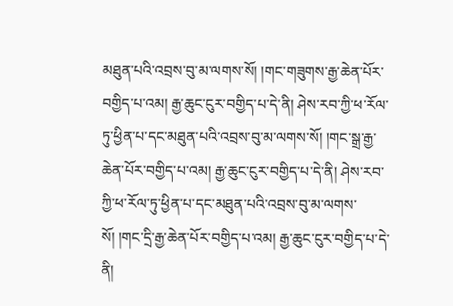མཐུན་པའི་འབྲས་བུ་མ་ལགས་སོ། །གང་གཟུགས་རྒྱ་ཆེན་པོར་བགྱིད་པ་འམ། རྒྱ་ཆུང་ངུར་བགྱིད་པ་དེ་ནི། ཤེས་རབ་ཀྱི་ཕ་རོལ་ཏུ་ཕྱིན་པ་དང་མཐུན་པའི་འབྲས་བུ་མ་ལགས་སོ། །གང་སྒྲ་རྒྱ་ཆེན་པོར་བགྱིད་པ་འམ། རྒྱ་ཆུང་ངུར་བགྱིད་པ་དེ་ནི། ཤེས་རབ་ཀྱི་ཕ་རོལ་ཏུ་ཕྱིན་པ་དང་མཐུན་པའི་འབྲས་བུ་མ་ལགས་སོ། །གང་དྲི་རྒྱ་ཆེན་པོར་བགྱིད་པ་འམ། རྒྱ་ཆུང་ངུར་བགྱིད་པ་དེ་ནི།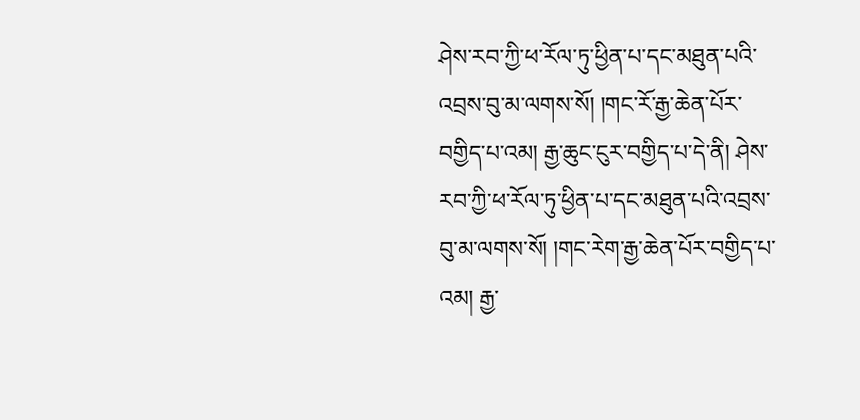ཤེས་རབ་ཀྱི་ཕ་རོལ་ཏུ་ཕྱིན་པ་དང་མཐུན་པའི་འབྲས་བུ་མ་ལགས་སོ། །གང་རོ་རྒྱ་ཆེན་པོར་བགྱིད་པ་འམ། རྒྱ་ཆུང་ངུར་བགྱིད་པ་དེ་ནི། ཤེས་རབ་ཀྱི་ཕ་རོལ་ཏུ་ཕྱིན་པ་དང་མཐུན་པའི་འབྲས་བུ་མ་ལགས་སོ། །གང་རེག་རྒྱ་ཆེན་པོར་བགྱིད་པ་འམ། རྒྱ་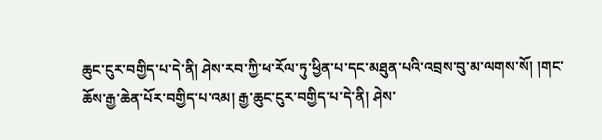ཆུང་ངུར་བགྱིད་པ་དེ་ནི། ཤེས་རབ་ཀྱི་ཕ་རོལ་ཏུ་ཕྱིན་པ་དང་མཐུན་པའི་འབྲས་བུ་མ་ལགས་སོ། །གང་ཆོས་རྒྱ་ཆེན་པོར་བགྱིད་པ་འམ། རྒྱ་ཆུང་ངུར་བགྱིད་པ་དེ་ནི། ཤེས་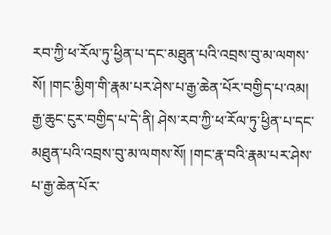རབ་ཀྱི་ཕ་རོལ་ཏུ་ཕྱིན་པ་དང་མཐུན་པའི་འབྲས་བུ་མ་ལགས་སོ། །གང་མྱིག་གི་རྣམ་པར་ཤེས་པ་རྒྱ་ཆེན་པོར་བགྱིད་པ་འམ། རྒྱ་ཆུང་ངུར་བགྱིད་པ་དེ་ནི། ཤེས་རབ་ཀྱི་ཕ་རོལ་ཏུ་ཕྱིན་པ་དང་མཐུན་པའི་འབྲས་བུ་མ་ལགས་སོ། །གང་རྣ་བའི་རྣམ་པར་ཤེས་པ་རྒྱ་ཆེན་པོར་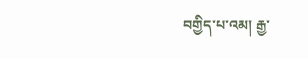བགྱིད་པ་འམ། རྒྱ་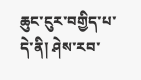ཆུང་ངུར་བགྱིད་པ་དེ་ནི། ཤེས་རབ་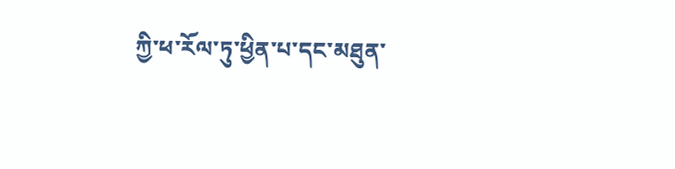ཀྱི་ཕ་རོལ་ཏུ་ཕྱིན་པ་དང་མཐུན་